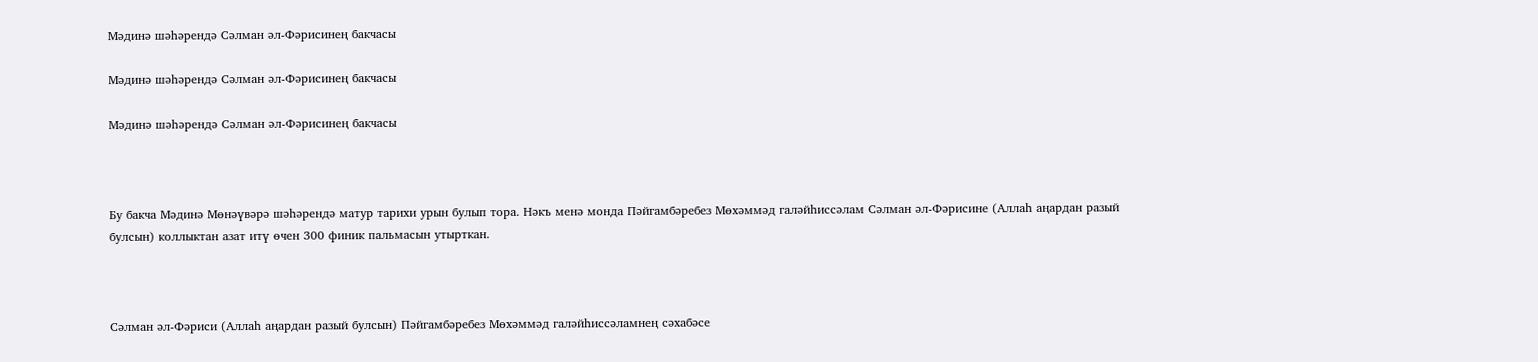Мәдинә шәһәрендә Сәлман әл-Фәрисинең бакчасы

Мәдинә шәһәрендә Сәлман әл-Фәрисинең бакчасы

Мәдинә шәһәрендә Сәлман әл-Фәрисинең бакчасы



Бу бакча Мәдинә Мөнәүвәрә шәһәрендә матур тарихи урын булып тора. Нәкъ менә монда Пәйгамбәребез Мөхәммәд галәйһиссәлам Сәлман әл-Фәрисине (Аллаһ аңардан разый булсын) коллыктан азат итү өчен 300 финик пальмасын утырткан.



Сәлман әл-Фәриси (Аллаһ аңардан разый булсын) Пәйгамбәребез Мөхәммәд галәйһиссәламнең сәхабәсе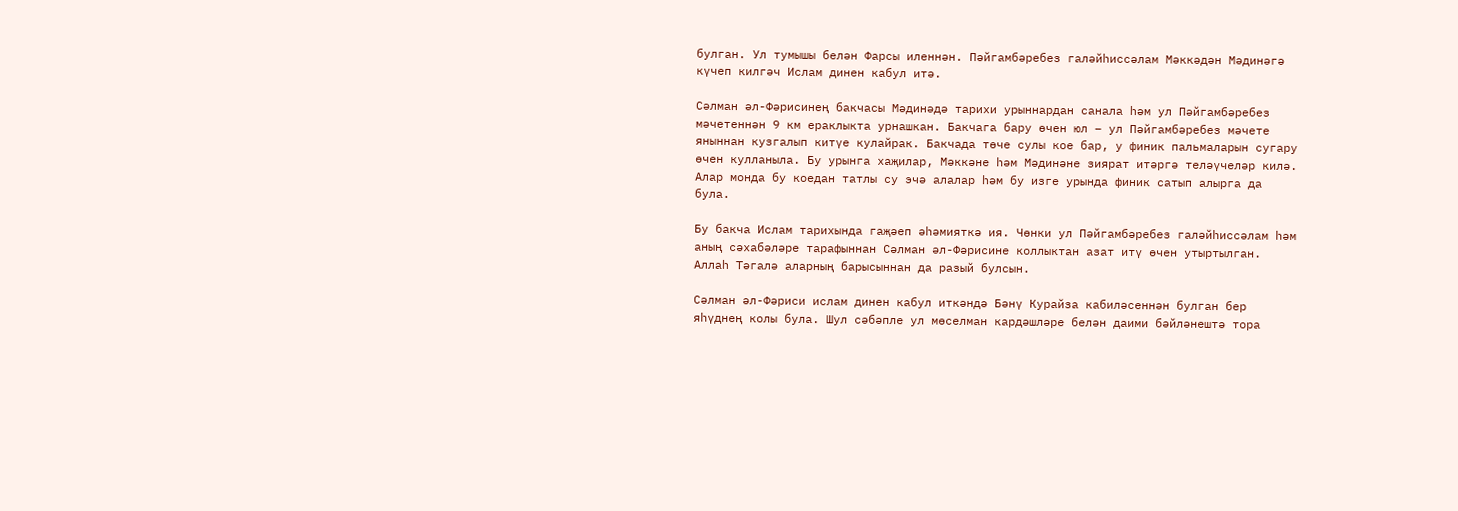булган. Ул тумышы белән Фарсы иленнән. Пәйгамбәребез галәйһиссәлам Мәккәдән Мәдинәгә күчеп килгәч Ислам динен кабул итә.

Сәлман әл-Фәрисинең бакчасы Мәдинәдә тарихи урыннардан санала һәм ул Пәйгамбәребез мәчетеннән 9 км ераклыкта урнашкан. Бакчага бару өчен юл – ул Пәйгамбәребез мәчете яныннан кузгалып китүе кулайрак. Бакчада төче сулы кое бар, у финик пальмаларын сугару өчен кулланыла. Бу урынга хаҗилар, Мәккәне һәм Мәдинәне зиярат итәргә теләүчеләр килә. Алар монда бу коедан татлы су эчә алалар һәм бу изге урында финик сатып алырга да була.

Бу бакча Ислам тарихында гаҗәеп әһәмияткә ия. Чөнки ул Пәйгамбәребез галәйһиссәлам һәм аның сәхабәләре тарафыннан Сәлман әл-Фәрисине коллыктан азат итү өчен утыртылган. Аллаһ Тәгалә аларның барысыннан да разый булсын.

Сәлман әл-Фәриси ислам динен кабул иткәндә Бәнү Курайза кабиләсеннән булган бер яһүднең колы була. Шул сәбәпле ул мөселман кардәшләре белән даими бәйләнештә тора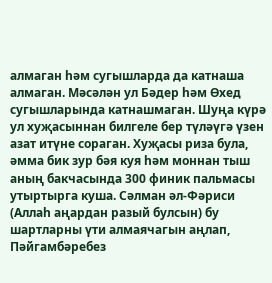алмаган һәм сугышларда да катнаша алмаган. Мәсәлән ул Бәдер һәм Өхед сугышларында катнашмаган. Шуңа күрә ул хуҗасыннан билгеле бер түләүгә үзен азат итүне сораган. Хуҗасы риза була, әмма бик зур бәя куя һәм моннан тыш аның бакчасында 300 финик пальмасы утыртырга куша. Сәлман әл-Фәриси (Аллаһ аңардан разый булсын) бу шартларны үти алмаячагын аңлап, Пәйгамбәребез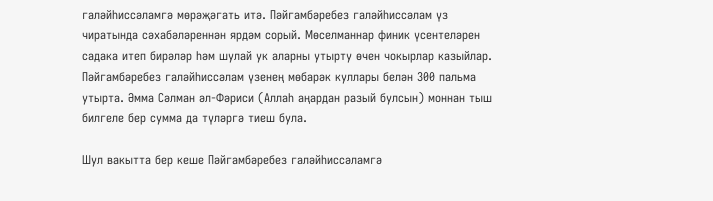галәйһиссәламгә мөрәҗәгать итә. Пәйгамбәребез галәйһиссәлам үз чиратында сәхабәләреннән ярдәм сорый. Мөселманнар финик үсентеләрен садака итеп бирәләр һәм шулай ук аларны утырту өчен чокырлар казыйлар. Пәйгамбәребез галәйһиссәлам үзенең мөбарәк куллары белән 300 пальма утырта. Әмма Сәлман әл-Фәриси (Аллаһ аңардан разый булсын) моннан тыш билгеле бер сумма да түләргә тиеш була.

Шул вакытта бер кеше Пәйгамбәребез галәйһиссәламгә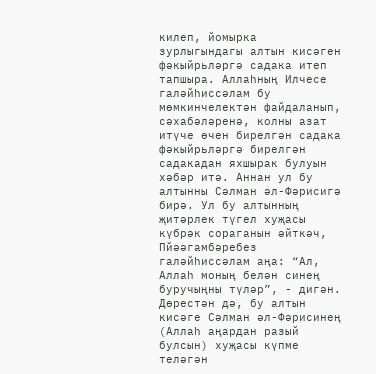килеп, йомырка зурлыгындагы алтын кисәген фәкыйрьләргә садака итеп тапшыра. Аллаһның Илчесе галәйһиссәлам бу мөмкинчелектән файдаланып, сәхабәләренә, колны азат итүче өчен бирелгән садака фәкыйрьләргә бирелгән садакадан яхшырак булуын хәбәр итә. Аннан ул бу алтынны Сәлман әл-Фәрисигә бирә. Ул бу алтынның җитәрлек түгел хуҗасы күбрәк сораганын әйткәч, Пйәәгамбәребез галәйһиссәлам аңа: “Ал, Аллаһ моның белән синең буручыңны түләр”, - дигән. Дөрестән дә, бу алтын кисәге Сәлман әл-Фәрисинең (Аллаһ аңардан разый булсын) хуҗасы күпме теләгән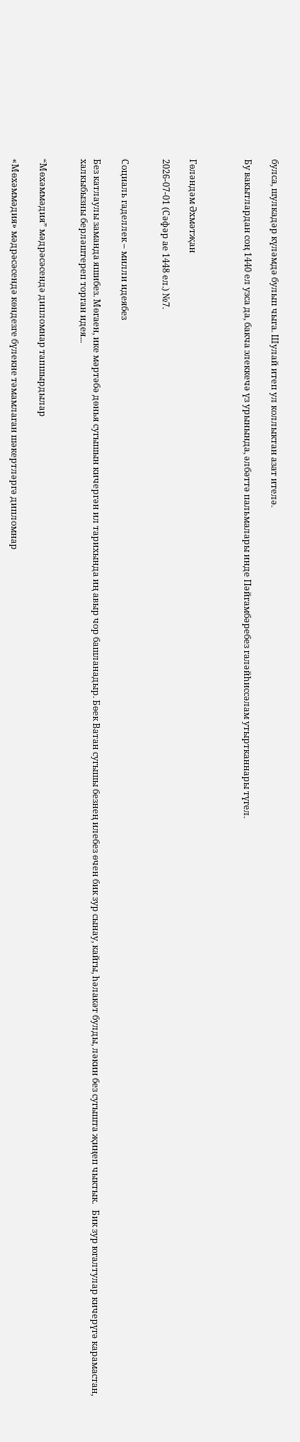булса, шулкадәр күләмдә булып чыга. Шулай итеп ул коллыктан азат ителә.

Бу вакытлардан соң 1440 ел узса да, бакча элеккечә үз урынында, әлбәттә пальмалары инде Пәйгамбәребез галәйһиссәлам утыртканнары түгел.



Гөләндәм Әхмәтҗан

2026-07-01 (Сәфәр ае 1448 ел.) №7.


Социаль гаделлек – милли идеябез

Без катлаулы заманда яшибез. Мөгаен, ике мәртәбә дөнья сугышын кичергән ил тарихында иң авыр чор башланадыр. Бөек Ватан сугышы безнең илебез өчен бик зур сынау, кайгы, һәлакәт булды, ләкин без сугышта җиңеп чыктык.   Бик зур югалтулар кичерүгә карамастан, халкыбызны берләштереп торган идея...


“Мөхәммәдия” мәдрәсәсендә дипломнар тапшырдылар

«Мөхәммәдия» мәдрәсәсендә көндезге бүлекне тәмамлаган шәкертләргә дипломнар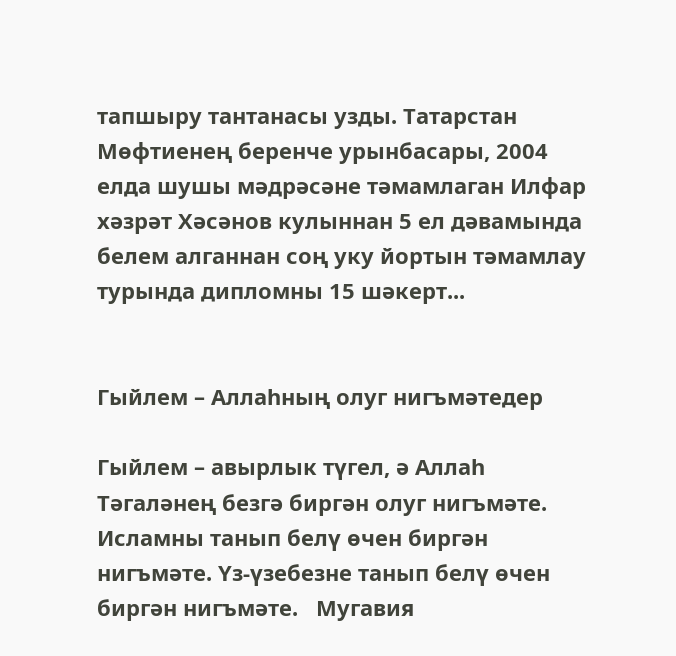тапшыру тантанасы узды. Татарстан Мөфтиенең беренче урынбасары, 2004 елда шушы мәдрәсәне тәмамлаган Илфар хәзрәт Хәсәнов кулыннан 5 ел дәвамында белем алганнан соң уку йортын тәмамлау турында дипломны 15 шәкерт...


Гыйлем – Аллаһның олуг нигъмәтедер

Гыйлем – авырлык түгел, ә Аллаһ Тәгаләнең безгә биргән олуг нигъмәте. Исламны танып белү өчен биргән нигъмәте. Үз-үзебезне танып белү өчен биргән нигъмәте.   Мугавия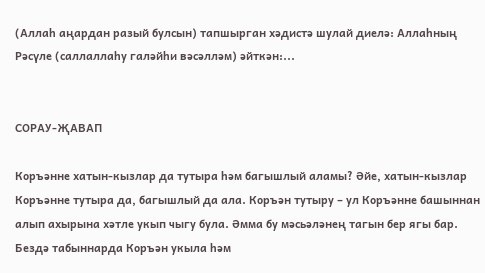(Аллаһ аңардан разый булсын) тапшырган хәдистә шулай диелә: Аллаһның Рәсүле (саллаллаһу галәйһи вәсәлләм) әйткән:...


СОРАУ-ҖАВАП

Коръәнне хатын-кызлар да тутыра һәм багышлый аламы? Әйе, хатын-кызлар Коръәнне тутыра да, багышлый да ала. Коръән тутыру – ул Коръәнне башыннан алып ахырына хәтле укып чыгу була. Әмма бу мәсьәләнең тагын бер ягы бар. Бездә табыннарда Коръән укыла һәм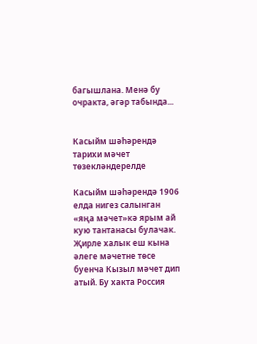багышлана. Менә бу очракта, әгәр табында...


Касыйм шәһәрендә тарихи мәчет төзекләндерелде

Касыйм шәһәрендә 1906 елда нигез салынган «яңа мәчет»кә ярым ай кую тантанасы булачак. Җирле халык еш кына әлеге мәчетне төсе буенча Кызыл мәчет дип атый. Бу хакта Россия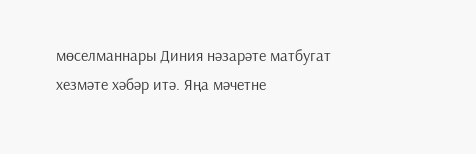мөселманнары Диния нәзарәте матбугат хезмәте хәбәр итә. Яңа мәчетне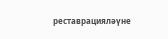реставрацияләүне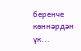беренче көннәрдән үк...